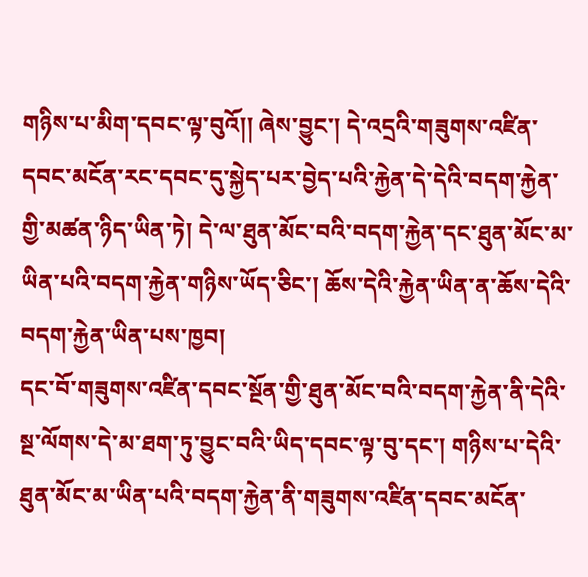གཉིས་པ་མིག་དབང་ལྟ་བུའོ།། ཞེས་བྱུང་། དེ་འདྲའི་གཟུགས་འཛིན་དབང་མངོན་རང་དབང་དུ་སྐྱེད་པར་བྱེད་པའི་རྐྱེན་དེ་དེའི་བདག་རྐྱེན་གྱི་མཚན་ཉིད་ཡིན་ཏེ། དེ་ལ་ཐུན་མོང་བའི་བདག་རྐྱེན་དང་ཐུན་མོང་མ་ཡིན་པའི་བདག་རྐྱེན་གཉིས་ཡོད་ཅིང་། ཆོས་དེའི་རྐྱེན་ཡིན་ན་ཆོས་དེའི་བདག་རྐྱེན་ཡིན་པས་ཁྱབ།
དང་བོ་གཟུགས་འཛིན་དབང་སྔོན་གྱི་ཐུན་མོང་བའི་བདག་རྐྱེན་ནི་དེའི་སྔ་ལོགས་དེ་མ་ཐག་ཏུ་བྱུང་བའི་ཡིད་དབང་ལྟ་བུ་དང་། གཉིས་པ་དེའི་ཐུན་མོང་མ་ཡིན་པའི་བདག་རྐྱེན་ནི་གཟུགས་འཛིན་དབང་མངོན་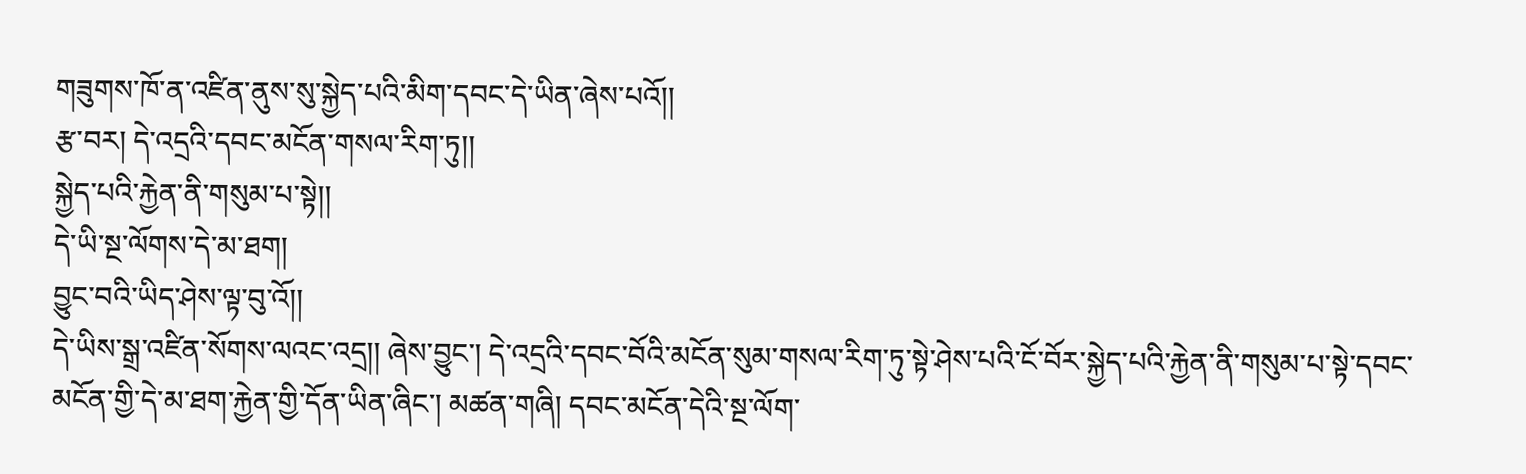གཟུགས་ཁོ་ན་འཛིན་ནུས་སུ་སྐྱེད་པའི་མིག་དབང་དེ་ཡིན་ཞེས་པའོ།།
རྩ་བར། དེ་འདྲའི་དབང་མངོན་གསལ་རིག་ཏུ།།
སྐྱེད་པའི་རྐྱེན་ནི་གསུམ་པ་སྟེ།།
དེ་ཡི་སྔ་ལོགས་དེ་མ་ཐག།
བྱུང་བའི་ཡིད་ཤེས་ལྟ་བུ་འོ།།
དེ་ཡིས་སྒྲ་འཛིན་སོགས་ལའང་འདྲ།། ཞེས་བྱུང་། དེ་འདྲའི་དབང་བོའི་མངོན་སུམ་གསལ་རིག་ཏུ་སྟེ་ཤེས་པའི་ངོ་བོར་སྐྱེད་པའི་རྐྱེན་ནི་གསུམ་པ་སྟེ་དབང་མངོན་གྱི་དེ་མ་ཐག་རྐྱེན་གྱི་དོན་ཡིན་ཞིང་། མཚན་གཞི། དབང་མངོན་དེའི་སྔ་ལོག་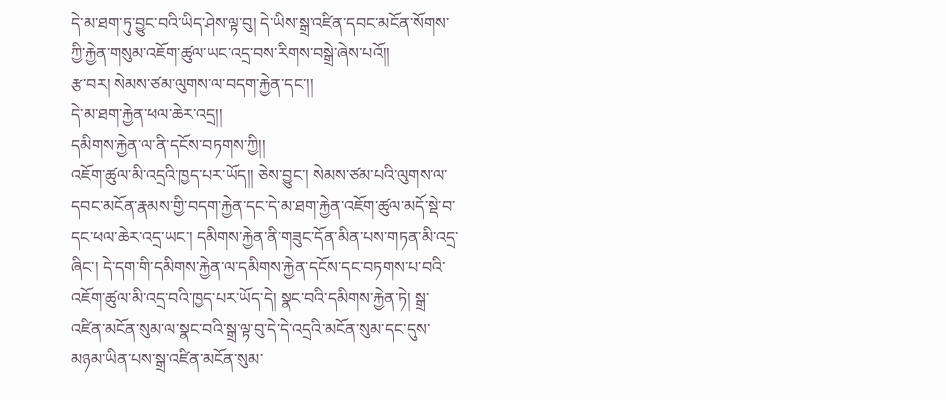དེ་མ་ཐག་ཏུ་བྱུང་བའི་ཡིད་ཤེས་ལྟ་བུ། དེ་ཡིས་སྒྲ་འཛིན་དབང་མངོན་སོགས་ཀྱི་རྐྱེན་གསུམ་འཇོག་ཚུལ་ཡང་འདྲ་བས་རིགས་བསྒྲེ་ཞེས་པའོ།།
རྩ་བར། སེམས་ཙམ་ལུགས་ལ་བདག་རྐྱེན་དང་།།
དེ་མ་ཐག་རྐྱེན་ཕལ་ཆེར་འདྲ།།
དམིགས་རྐྱེན་ལ་ནི་དངོས་བཏགས་ཀྱི།།
འཇོག་ཚུལ་མི་འདྲའི་ཁྱད་པར་ཡོད།། ཅེས་བྱུང་། སེམས་ཙམ་པའི་ལུགས་ལ་དབང་མངོན་རྣམས་གྱི་བདག་རྐྱེན་དང་དེ་མ་ཐག་རྐྱེན་འཇོག་ཚུལ་མདོ་སྡེ་བ་དང་ཕལ་ཆེར་འདྲ་ཡང་། དམིགས་རྐྱེན་ནི་གཟུང་དོན་མིན་པས་གཏན་མི་འདྲ་ཞིང་། དེ་དག་གི་དམིགས་རྐྱེན་ལ་དམིགས་རྐྱེན་དངོས་དང་བཏགས་པ་བའི་འཇོག་ཚུལ་མི་འདྲ་བའི་ཁྱད་པར་ཡོད་དེ། སྣང་བའི་དམིགས་རྐྱེན་ཏེ། སྒྲ་འཛིན་མངོན་སུམ་ལ་སྣང་བའི་སྒྲ་ལྟ་བུ་དེ་དེ་འདྲའི་མངོན་སུམ་དང་དུས་མཉམ་ཡིན་པས་སྒྲ་འཛིན་མངོན་སུམ་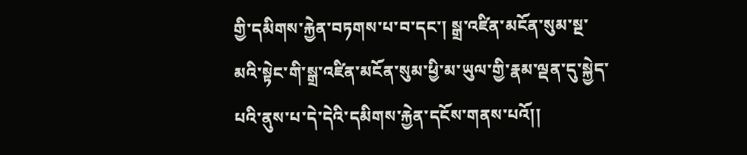གྱི་དམིགས་རྐྱེན་བཏགས་པ་བ་དང་། སྒྲ་འཛིན་མངོན་སུམ་སྔ་མའི་སྟེང་གི་སྒྲ་འཛིན་མངོན་སུམ་ཕྱི་མ་ཡུལ་གྱི་རྣམ་ལྡན་དུ་སྐྱེད་པའི་ནུས་པ་དེ་དེའི་དམིགས་རྐྱེན་དངོས་གནས་པའོ།།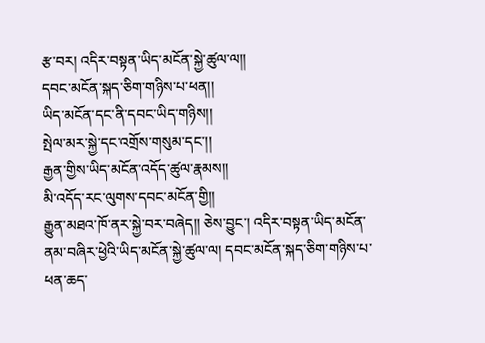རྩ་བར། འདིར་བསྟན་ཡིད་མངོན་སྐྱེ་ཚུལ་ལ།།
དབང་མངོན་སྐད་ཅིག་གཉིས་པ་ཕན།།
ཡིད་མངོན་དང་ནི་དབང་ཡིད་གཉིས།།
སྤེལ་མར་སྐྱེ་དང་འགྲོས་གསུམ་དང་།།
རྒྱན་གྱིས་ཡིད་མངོན་འདོད་ཚུལ་རྣམས།།
མི་འདོད་རང་ལུགས་དབང་མངོན་གྱི།།
རྒྱུན་མཐའ་ཁོ་ནར་སྐྱེ་བར་བཞེད།། ཅེས་བྱུང་། འདིར་བསྟན་ཡིད་མངོན་ནམ་བཞིར་ཕྱེའི་ཡིད་མངོན་སྐྱེ་ཚུལ་ལ། དབང་མངོན་སྐད་ཅིག་གཉིས་པ་ཕན་ཆད་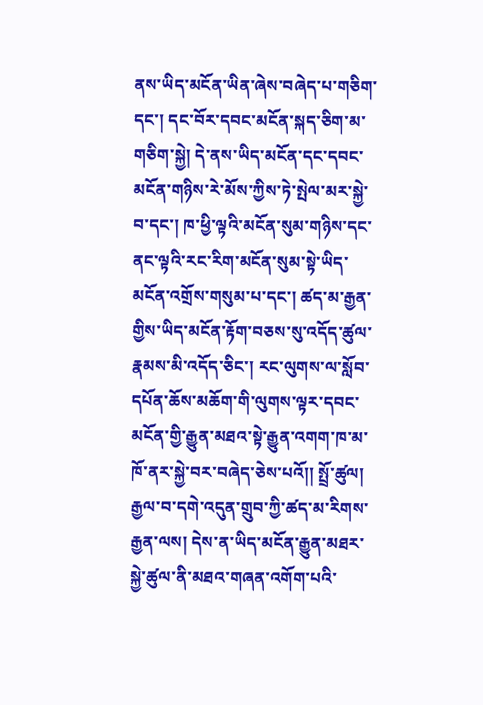ནས་ཡིད་མངོན་ཡིན་ཞེས་བཞེད་པ་གཅིག་དང་། དང་བོར་དབང་མངོན་སྐད་ཅིག་མ་གཅིག་སྐྱེ། དེ་ནས་ཡིད་མངོན་དང་དབང་མངོན་གཉིས་རེ་མོས་ཀྱིས་ཏེ་སྤེལ་མར་སྐྱེ་བ་དང་། ཁ་ཕྱི་ལྟའི་མངོན་སུམ་གཉིས་དང་ནང་ལྟའི་རང་རིག་མངོན་སུམ་སྟེ་ཡིད་མངོན་འགྲོས་གསུམ་པ་དང་། ཚད་མ་རྒྱན་གྱིས་ཡིད་མངོན་རྟོག་བཅས་སུ་འདོད་ཚུལ་རྣམས་མི་འདོད་ཅིང་། རང་ལུགས་ལ་སློབ་དཔོན་ཆོས་མཆོག་གི་ལུགས་ལྟར་དབང་མངོན་གྱི་རྒྱུན་མཐའ་སྟེ་རྒྱུན་འགག་ཁ་མ་ཁོ་ནར་སྐྱེ་བར་བཞེད་ཅེས་པའོ།། སྤྲོ་ཚུལ། རྒྱལ་བ་དགེ་འདུན་གྲུབ་ཀྱི་ཚད་མ་རིགས་རྒྱན་ལས། དེས་ན་ཡིད་མངོན་རྒྱུན་མཐར་སྐྱེ་ཚུལ་ནི་མཐའ་གཞན་འགོག་པའི་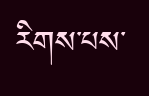རིགས་པས་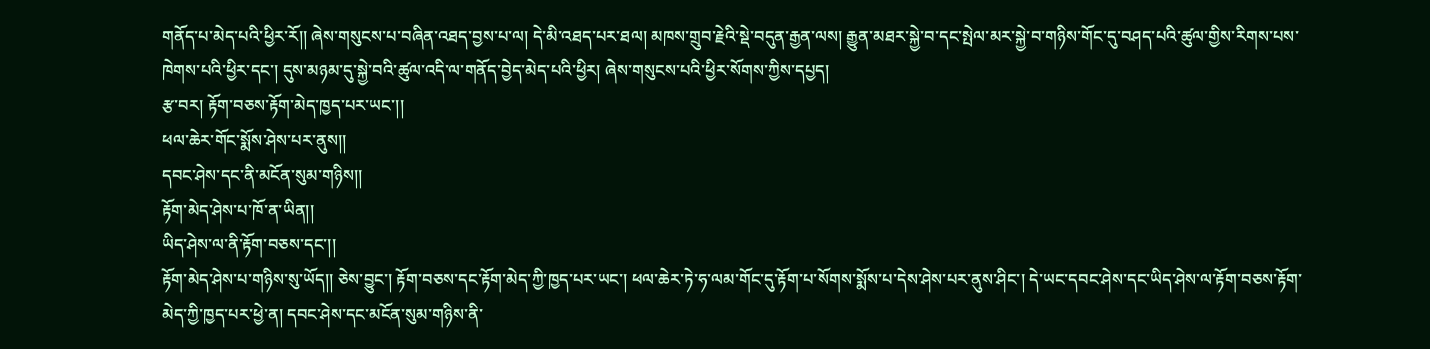གནོད་པ་མེད་པའི་ཕྱིར་རོ།། ཞེས་གསུངས་པ་བཞིན་འཐད་བྱས་པ་ལ། དེ་མི་འཐད་པར་ཐལ། མཁས་གྲུབ་རྗེའི་སྡེ་བདུན་རྒྱན་ལས། རྒྱུན་མཐར་སྐྱེ་བ་དང་སྤེལ་མར་སྐྱེ་བ་གཉིས་གོང་དུ་བཤད་པའི་ཚུལ་གྱིས་རིགས་པས་ཁེགས་པའི་ཕྱིར་དང་། དུས་མཉམ་དུ་སྐྱེ་བའི་ཚུལ་འདི་ལ་གནོད་བྱེད་མེད་པའི་ཕྱིར། ཞེས་གསུངས་པའི་ཕྱིར་སོགས་ཀྱིས་དཔྱད།
རྩ་བར། རྟོག་བཅས་རྟོག་མེད་ཁྱད་པར་ཡང་།།
ཕལ་ཆེར་གོང་སྨོས་ཤེས་པར་ནུས།།
དབང་ཤེས་དང་ནི་མངོན་སུམ་གཉིས།།
རྟོག་མེད་ཤེས་པ་ཁོ་ན་ཡིན།།
ཡིད་ཤེས་ལ་ནི་རྟོག་བཅས་དང་།།
རྟོག་མེད་ཤེས་པ་གཉིས་སུ་ཡོད།། ཅེས་བྱུང་། རྟོག་བཅས་དང་རྟོག་མེད་ཀྱི་ཁྱད་པར་ཡང་། ཕལ་ཆེར་ཏེ་ཧ་ལམ་གོང་དུ་རྟོག་པ་སོགས་སྨོས་པ་དེས་ཤེས་པར་ནུས་ཤིང་། དེ་ཡང་དབང་ཤེས་དང་ཡིད་ཤེས་ལ་རྟོག་བཅས་རྟོག་མེད་ཀྱི་ཁྱད་པར་ཕྱེ་ན། དབང་ཤེས་དང་མངོན་སུམ་གཉིས་ནི་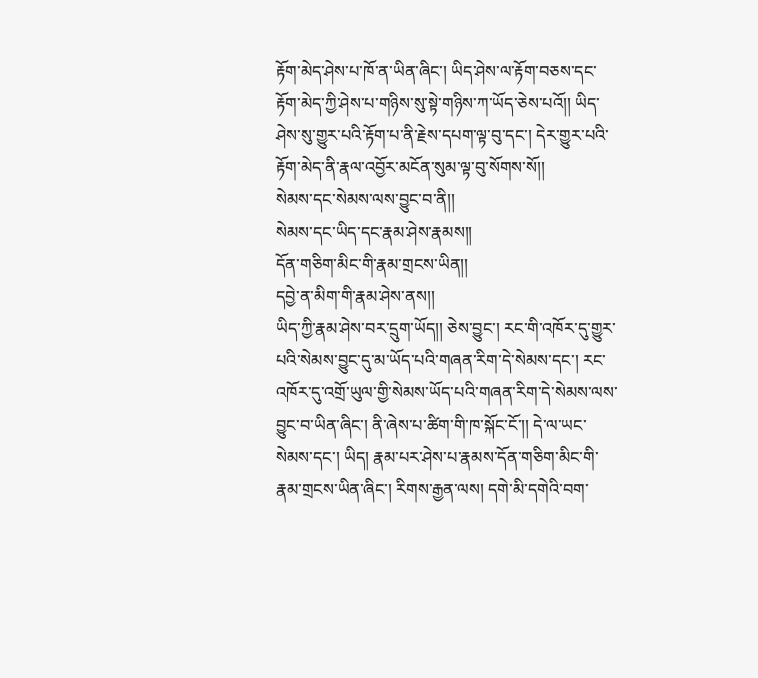རྟོག་མེད་ཤེས་པ་ཁོ་ན་ཡིན་ཞིང་། ཡིད་ཤེས་ལ་རྟོག་བཅས་དང་རྟོག་མེད་ཀྱི་ཤེས་པ་གཉིས་སུ་སྟེ་གཉིས་ཀ་ཡོད་ཅེས་པའོ།། ཡིད་ཤེས་སུ་གྱུར་པའི་རྟོག་པ་ནི་རྗེས་དཔག་ལྟ་བུ་དང་། དེར་གྱུར་པའི་རྟོག་མེད་ནི་རྣལ་འབྱོར་མངོན་སུམ་ལྟ་བུ་སོགས་སོ།།
སེམས་དང་སེམས་ལས་བྱུང་བ་ནི།།
སེམས་དང་ཡིད་དང་རྣམ་ཤེས་རྣམས།།
དོན་གཅིག་མིང་གི་རྣམ་གྲངས་ཡིན།།
དབྱེ་ན་མིག་གི་རྣམ་ཤེས་ནས།།
ཡིད་ཀྱི་རྣམ་ཤེས་བར་དྲུག་ཡོད།། ཅེས་བྱུང་། རང་གི་འཁོར་དུ་གྱུར་པའི་སེམས་བྱུང་དུ་མ་ཡོད་པའི་གཞན་རིག་དེ་སེམས་དང་། རང་འཁོར་དུ་འགྲོ་ཡུལ་གྱི་སེམས་ཡོད་པའི་གཞན་རིག་དེ་སེམས་ལས་བྱུང་བ་ཡིན་ཞིང་། ནི་ཞེས་པ་ཚིག་གི་ཁ་སྐོང་ངོ་།། དེ་ལ་ཡང་སེམས་དང་། ཡིད། རྣམ་པར་ཤེས་པ་རྣམས་དོན་གཅིག་མིང་གི་རྣམ་གྲངས་ཡིན་ཞིང་། རིགས་རྒྱན་ལས། དགེ་མི་དགེའི་བག་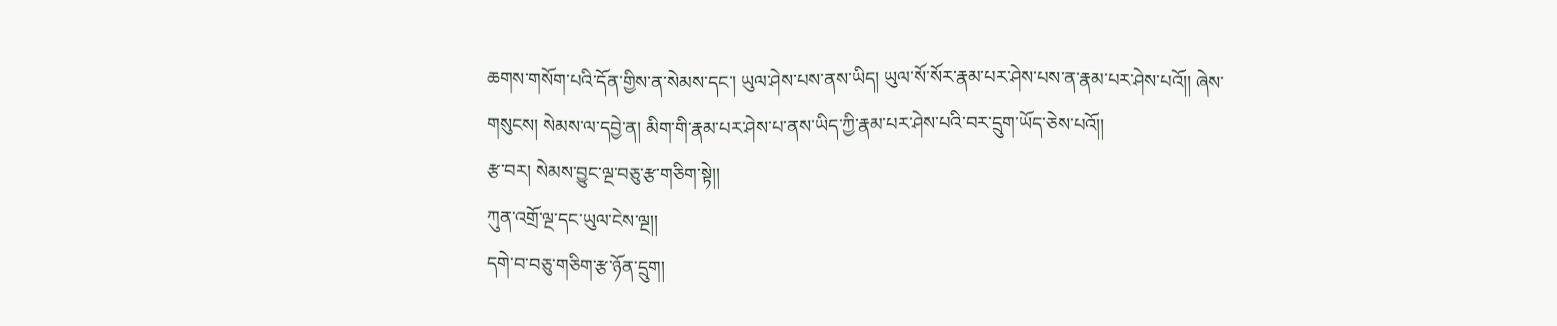ཆགས་གསོག་པའི་དོན་གྱིས་ན་སེམས་དང་། ཡུལ་ཤེས་པས་ནས་ཡིད། ཡུལ་སོ་སོར་རྣམ་པར་ཤེས་པས་ན་རྣམ་པར་ཤེས་པའོ།། ཞེས་གསུངས། སེམས་ལ་དབྱེ་ན། མིག་གི་རྣམ་པར་ཤེས་པ་ནས་ཡིད་ཀྱི་རྣམ་པར་ཤེས་པའི་བར་དྲུག་ཡོད་ཅེས་པའོ།།
རྩ་བར། སེམས་བྱུང་ལྔ་བཅུ་རྩ་གཅིག་སྟེ།།
ཀུན་འགྲོ་ལྔ་དང་ཡུལ་ངེས་ལྔ།།
དགེ་བ་བཅུ་གཅིག་རྩ་ཉོན་དྲུག།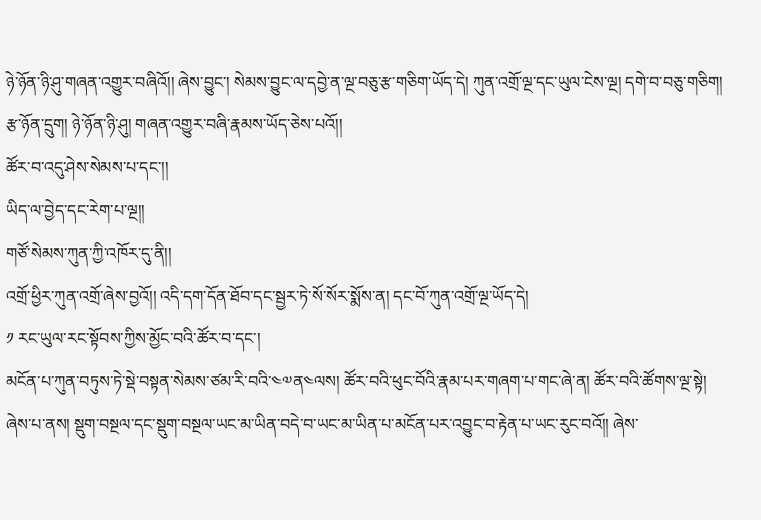ཉེ་ཉོན་ཉི་ཤུ་གཞན་འགྱུར་བཞིའོ།། ཞེས་བྱུང་། སེམས་བྱུང་ལ་དབྱེ་ན་ལྔ་བཅུ་རྩ་གཅིག་ཡོད་དེ། ཀུན་འགྲོ་ལྔ་དང་ཡུལ་ངེས་ལྔ། དགེ་བ་བཅུ་གཅིག། རྩ་ཉོན་དྲུག། ཉེ་ཉོན་ཉི་ཤུ། གཞན་འགྱུར་བཞི་རྣམས་ཡོད་ཅེས་པའོ།།
ཚོར་བ་འདུ་ཤེས་སེམས་པ་དང་།།
ཡིད་ལ་བྱེད་དང་རེག་པ་ལྔ།།
གཙོ་སེམས་ཀུན་ཀྱི་འཁོར་དུ་ནི།།
འགྲོ་ཕྱིར་ཀུན་འགྲོ་ཞེས་བྱའོ།། འདི་དག་དོན་ཐོབ་དང་སྦྱར་ཏེ་སོ་སོར་སྨོས་ན། དང་བོ་ཀུན་འགྲོ་ལྔ་ཡོད་དེ།
༡ རང་ཡུལ་རང་སྟོབས་ཀྱིས་མྱོང་བའི་ཚོར་བ་དང་།
མངོན་པ་ཀུན་བཏུས་ཏེ་སྡེ་བསྟན་སེམས་ཙམ་རི་བའི་༤༧ན༤ལས། ཚོར་བའི་ཕུང་བོའི་རྣམ་པར་གཞག་པ་གང་ཞེ་ན། ཚོར་བའི་ཚོགས་ལྔ་སྟེ། ཞེས་པ་ནས། སྡུག་བསྔལ་དང་སྡུག་བསྔལ་ཡང་མ་ཡིན་བདེ་བ་ཡང་མ་ཡིན་པ་མངོན་པར་འབྱུང་བ་རྟེན་པ་ཡང་རུང་བའོ།། ཞེས་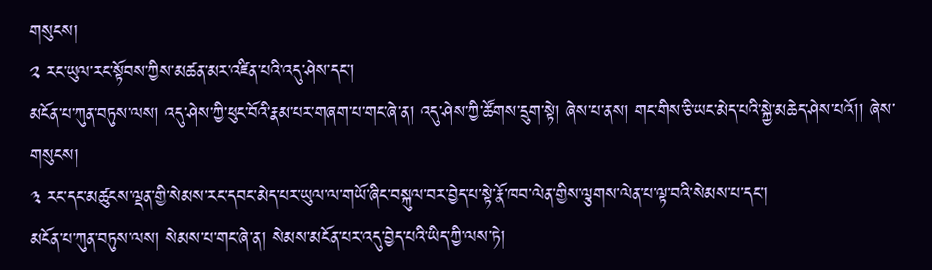གསུངས།
༢ རང་ཡུལ་རང་སྟོབས་ཀྱིས་མཚན་མར་འཛིན་པའི་འདུ་ཤེས་དང་།
མངོན་པ་ཀུན་བཏུས་ལས། འདུ་ཤེས་ཀྱི་ཕུང་བོའི་རྣམ་པར་གཞག་པ་གང་ཞེ་ན། འདུ་ཤེས་ཀྱི་ཚོགས་དྲུག་སྟེ། ཞེས་པ་ནས། གང་གིས་ཅི་ཡང་མེད་པའི་སྐྱེ་མཆེད་ཤེས་པའོ།། ཞེས་གསུངས།
༣ རང་དང་མཚུངས་ལྡན་གྱི་སེམས་རང་དབང་མེད་པར་ཡུལ་ལ་གཡོ་ཞིང་བསྐུལ་བར་བྱེད་པ་སྟེ་རྣོ་ཁབ་ལེན་གྱིས་ལྕགས་ལེན་པ་ལྟ་བའི་སེམས་པ་དང་།
མངོན་པ་ཀུན་བཏུས་ལས། སེམས་པ་གང་ཞེ་ན། སེམས་མངོན་པར་འདུ་བྱེད་པའི་ཡིད་ཀྱི་ལས་ཏེ།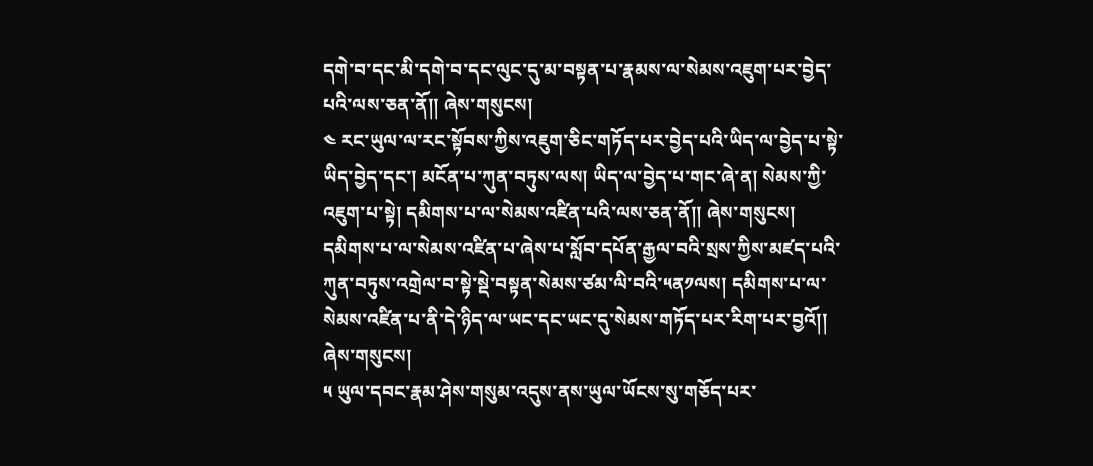དགེ་བ་དང་མི་དགེ་བ་དང་ལུང་དུ་མ་བསྟན་པ་རྣམས་ལ་སེམས་འཇུག་པར་བྱེད་པའི་ལས་ཅན་ནོ།། ཞེས་གསུངས།
༤ རང་ཡུལ་ལ་རང་སྟོབས་ཀྱིས་འཇུག་ཅིང་གཏོད་པར་བྱེད་པའི་ཡིད་ལ་བྱེད་པ་སྟེ་ཡིད་བྱེད་དང་། མངོན་པ་ཀུན་བཏུས་ལས། ཡིད་ལ་བྱེད་པ་གང་ཞེ་ན། སེམས་ཀྱི་འཇུག་པ་སྟེ། དམིགས་པ་ལ་སེམས་འཛིན་པའི་ལས་ཅན་ནོ།། ཞེས་གསུངས། དམིགས་པ་ལ་སེམས་འཛིན་པ་ཞེས་པ་སློབ་དཔོན་རྒྱལ་བའི་སྲས་ཀྱིས་མཛད་པའི་ཀུན་བཏུས་འགྲེལ་བ་སྟེ་སྡེ་བསྟན་སེམས་ཙམ་ལི་བའི་༥ན༡ལས། དམིགས་པ་ལ་སེམས་འཛིན་པ་ནི་དེ་ཉིད་ལ་ཡང་དང་ཡང་དུ་སེམས་གཏོད་པར་རིག་པར་བྱའོ།། ཞེས་གསུངས།
༥ ཡུལ་དབང་རྣམ་ཤེས་གསུམ་འདུས་ནས་ཡུལ་ཡོངས་སུ་གཅོད་པར་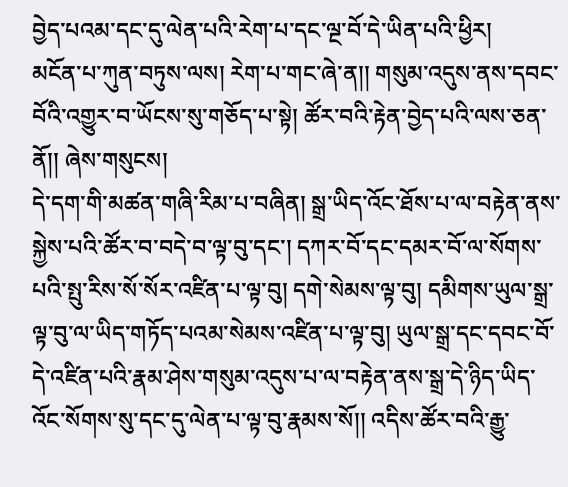བྱེད་པའམ་དང་དུ་ལེན་པའི་རེག་པ་དང་ལྔ་བོ་དེ་ཡིན་པའི་ཕྱིར།
མངོན་པ་ཀུན་བཏུས་ལས། རེག་པ་གང་ཞེ་ན།། གསུམ་འདུས་ནས་དབང་བོའི་འགྱུར་བ་ཡོངས་སུ་གཅོད་པ་སྟེ། ཚོར་བའི་རྟེན་བྱེད་པའི་ལས་ཅན་ནོ།། ཞེས་གསུངས།
དེ་དག་གི་མཚན་གཞི་རིམ་པ་བཞིན། སྒྲ་ཡིད་འོང་ཐོས་པ་ལ་བརྟེན་ནས་སྐྱེས་པའི་ཚོར་བ་བདེ་བ་ལྟ་བུ་དང་། དཀར་བོ་དང་དམར་བོ་ལ་སོགས་པའི་སྤུ་རིས་སོ་སོར་འཛིན་པ་ལྟ་བུ། དགེ་སེམས་ལྟ་བུ། དམིགས་ཡུལ་སྒྲ་ལྟ་བུ་ལ་ཡིད་གཏོད་པའམ་སེམས་འཛིན་པ་ལྟ་བུ། ཡུལ་སྒྲ་དང་དབང་བོ་དེ་འཛིན་པའི་རྣམ་ཤེས་གསུམ་འདུས་པ་ལ་བརྟེན་ནས་སྒྲ་དེ་ཉིད་ཡིད་འོང་སོགས་སུ་དང་དུ་ལེན་པ་ལྟ་བུ་རྣམས་སོ།། འདིས་ཚོར་བའི་རྒྱུ་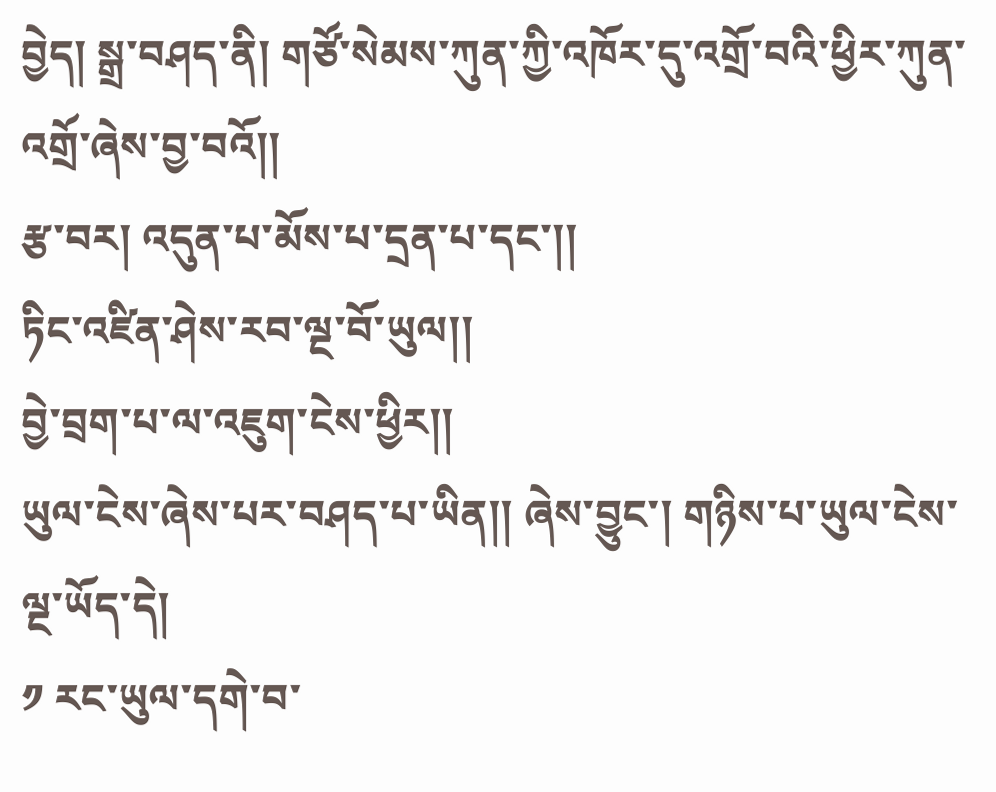བྱེད། སྒྲ་བཤད་ནི། གཙོ་སེམས་ཀུན་ཀྱི་འཁོར་དུ་འགྲོ་བའི་ཕྱིར་ཀུན་འགྲོ་ཞེས་བྱ་བའོ།།
རྩ་བར། འདུན་པ་མོས་པ་དྲན་པ་དང་།།
ཏིང་འཛིན་ཤེས་རབ་ལྔ་བོ་ཡུལ།།
བྱེ་བྲག་པ་ལ་འཇུག་ངེས་ཕྱིར།།
ཡུལ་ངེས་ཞེས་པར་བཤད་པ་ཡིན།། ཞེས་བྱུང་། གཉིས་པ་ཡུལ་ངེས་ལྔ་ཡོད་དེ།
༡ རང་ཡུལ་དགེ་བ་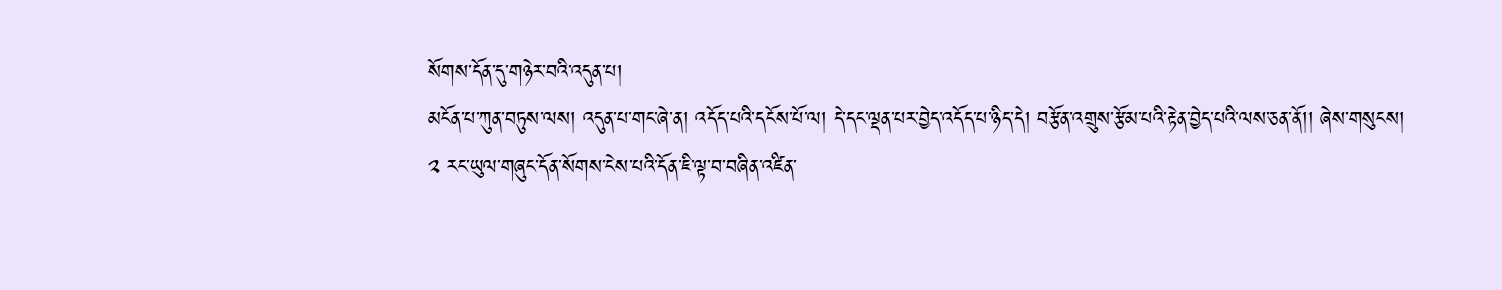སོགས་དོན་དུ་གཉེར་བའི་འདུན་པ།
མངོན་པ་ཀུན་བཏུས་ལས། འདུན་པ་གང་ཞེ་ན། འདོད་པའི་དངོས་པོ་ལ། དེ་དང་ལྡན་པར་བྱེད་འདོད་པ་ཉིད་དེ། བརྩོན་འགྲུས་རྩོམ་པའི་རྟེན་བྱེད་པའི་ལས་ཅན་ནོ།། ཞེས་གསུངས།
༢ རང་ཡུལ་གཞུང་དོན་སོགས་ངེས་པའི་དོན་ཇི་ལྟ་བ་བཞིན་འཛིན་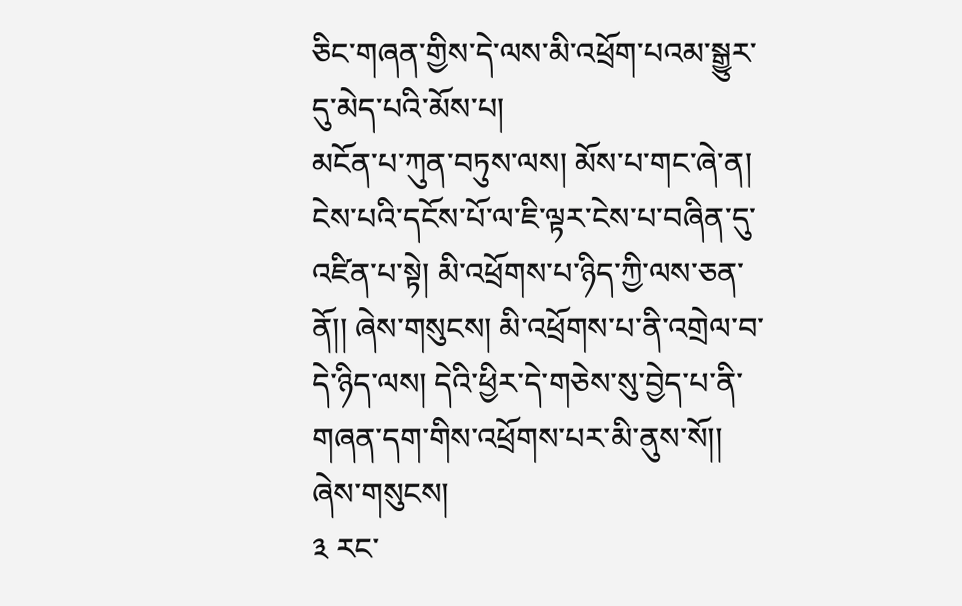ཅིང་གཞན་གྱིས་དེ་ལས་མི་འཕྲོག་པའམ་སྒྱུར་དུ་མེད་པའི་མོས་པ།
མངོན་པ་ཀུན་བཏུས་ལས། མོས་པ་གང་ཞེ་ན། ངེས་པའི་དངོས་པོ་ལ་ཇི་ལྟར་ངེས་པ་བཞིན་དུ་འཛིན་པ་སྟེ། མི་འཕྲོགས་པ་ཉིད་ཀྱི་ལས་ཅན་ནོ།། ཞེས་གསུངས། མི་འཕྲོགས་པ་ནི་འགྲེལ་བ་དེ་ཉིད་ལས། དེའི་ཕྱིར་དེ་གཅེས་སུ་བྱེད་པ་ནི་གཞན་དག་གིས་འཕྲོགས་པར་མི་ནུས་སོ།། ཞེས་གསུངས།
༣ རང་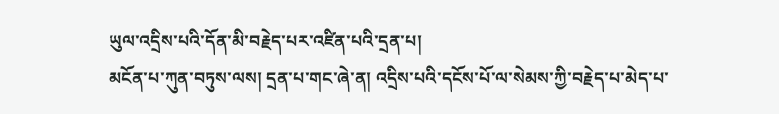ཡུལ་འདྲིས་པའི་དོན་མི་བརྗེད་པར་འཛིན་པའི་དྲན་པ།
མངོན་པ་ཀུན་བཏུས་ལས། དྲན་པ་གང་ཞེ་ན། འདྲིས་པའི་དངོས་པོ་ལ་སེམས་ཀྱི་བརྗེད་པ་མེད་པ་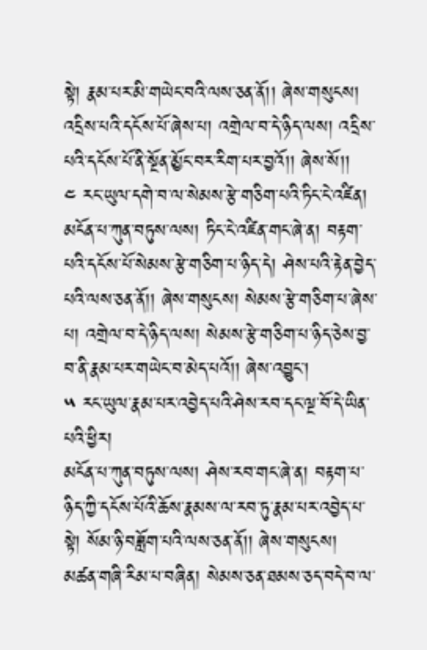སྟེ། རྣམ་པར་མི་གཡེང་བའི་ལས་ཅན་ནོ།། ཞེས་གསུངས། འདྲིས་པའི་དངོས་པོ་ཞེས་པ། འགྲེལ་བ་དེ་ཉིད་ལས། འདྲིས་པའི་དངོས་པོ་ནི་སྔོན་མྱོང་བར་རིག་པར་བྱའོ།། ཞེས་སོ།།
༤ རང་ཡུལ་དགེ་བ་ལ་སེམས་རྩེ་གཅིག་པའི་ཏིང་ངེ་འཛིན།
མངོན་པ་ཀུན་བཏུས་ལས། ཏིང་ངེ་འཛིན་གང་ཞེ་ན། བརྟག་པའི་དངོས་པོ་སེམས་རྩེ་གཅིག་པ་ཉིད་དེ། ཤེས་པའི་རྟེན་བྱེད་པའི་ལས་ཅན་ནོ།། ཞེས་གསུངས། སེམས་རྩེ་གཅིག་པ་ཞེས་པ། འགྲེལ་བ་དེ་ཉིད་ལས། སེམས་རྩེ་གཅིག་པ་ཉིད་ཅེས་བྱ་བ་ནི་རྣམ་པར་གཡེང་བ་མེད་པའོ།། ཞེས་འབྱུང་།
༥ རང་ཡུལ་རྣམ་པར་འབྱེད་པའི་ཤེས་རབ་དང་ལྔ་བོ་དེ་ཡིན་པའི་ཕྱིར།
མངོན་པ་ཀུན་བཏུས་ལས། ཤེས་རབ་གང་ཞེ་ན། བརྟག་པ་ཉིད་ཀྱི་དངོས་པོའི་ཆོས་རྣམས་ལ་རབ་ཏུ་རྣམ་པར་འབྱེད་པ་སྟེ། སོམ་ཉི་བཟློག་པའི་ལས་ཅན་ནོ།། ཞེས་གསུངས།
མཚན་གཞི་རིམ་པ་བཞིན། སེམས་ཅན་ཐམས་ཅད་བདེ་བ་ལ་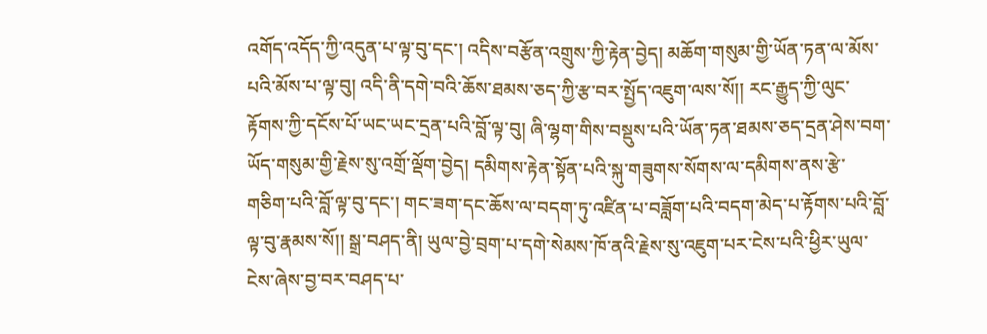འགོད་འདོད་ཀྱི་འདུན་པ་ལྟ་བུ་དང་། འདིས་བརྩོན་འགྲུས་ཀྱི་རྟེན་བྱེད། མཆོག་གསུམ་གྱི་ཡོན་ཏན་ལ་མོས་པའི་མོས་པ་ལྟ་བུ། འདི་ནི་དགེ་བའི་ཆོས་ཐམས་ཅད་ཀྱི་རྩ་བར་སྤྱོད་འཇུག་ལས་སོ།། རང་རྒྱུད་ཀྱི་ལུང་རྟོགས་ཀྱི་དངོས་པོ་ཡང་ཡང་དྲན་པའི་བློ་ལྟ་བུ། ཞི་ལྷག་གིས་བསྡུས་པའི་ཡོན་ཏན་ཐམས་ཅད་དྲན་ཤེས་བག་ཡོད་གསུམ་གྱི་རྗེས་སུ་འགྲོ་ལྡོག་བྱེད། དམིགས་རྟེན་སྟོན་པའི་སྐུ་གཟུགས་སོགས་ལ་དམིགས་ནས་རྩེ་གཅིག་པའི་བློ་ལྟ་བུ་དང་། གང་ཟག་དང་ཆོས་ལ་བདག་ཏུ་འཛིན་པ་བཟློག་པའི་བདག་མེད་པ་རྟོགས་པའི་བློ་ལྟ་བུ་རྣམས་སོ།། སྒྲ་བཤད་ནི། ཡུལ་བྱེ་བྲག་པ་དགེ་སེམས་ཁོ་ནའི་རྗེས་སུ་འཇུག་པར་ངེས་པའི་ཕྱིར་ཡུལ་ངེས་ཞེས་བྱ་བར་བཤད་པ་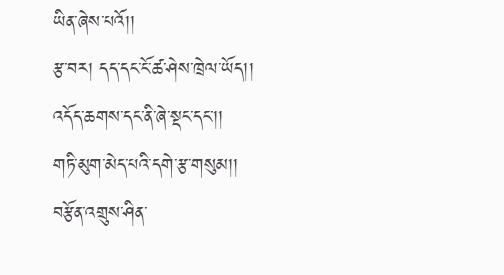ཡིན་ཞེས་པའོ།།
རྩ་བར། དད་དང་ངོ་ཚ་ཤེས་ཁྲེལ་ཡོད།།
འདོད་ཆགས་དང་ནི་ཞེ་སྡང་དང་།།
གཏི་མུག་མེད་པའི་དགེ་རྩ་གསུམ།།
བརྩོན་འགྲུས་ཤིན་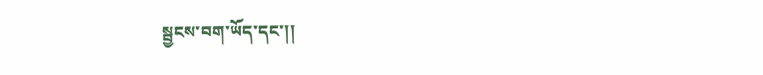སྦྱངས་བག་ཡོད་དང་།།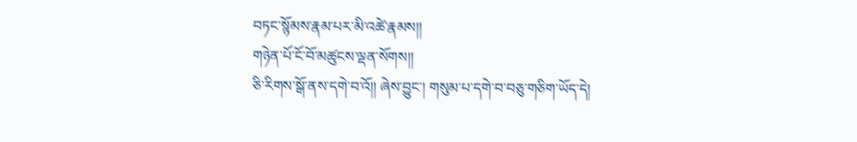བཏང་སྙོམས་རྣམ་པར་མི་འཚེ་རྣམས།།
གཉེན་པོ་ངོ་བོ་མཚུངས་ལྡན་སོགས།།
ཅི་རིགས་སྒོ་ནས་དགེ་བ་འོ།། ཞེས་བྱུང་། གསུམ་པ་དགེ་བ་བཅུ་གཅིག་ཡོད་དེ།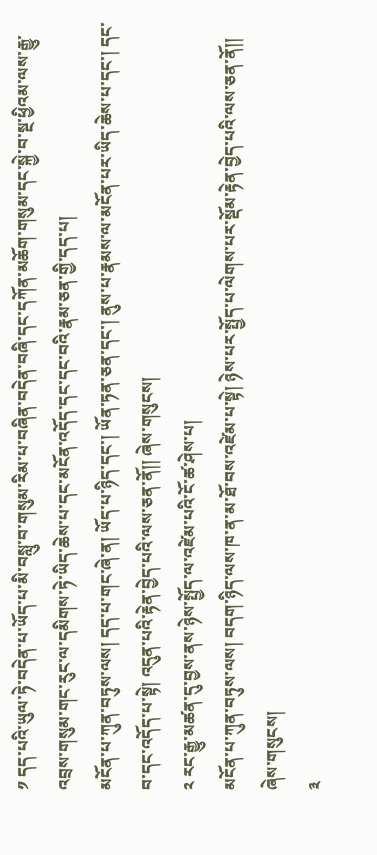༡ དད་པའི་ཡུལ་ཏེ་བདེན་པ་ཡོད་པ་མི་བསླུ་བ་གསུམ་རིམ་པ་བཞིན་བདེན་བཞི་དང་དཀོན་མཆོག་གསུམ་དང་སྐྱེ་བ་སྔ་ཕྱིའམ་ལས་རྒྱུ་འབྲས་གསུམ་གང་རུང་ལ་དམིགས་ཏེ་ཡིད་ཆེས་པ་དང་མངོན་འདོད་དང་དང་བའི་རྣམ་ཅན་གྱི་དད་པ།
མངོན་པ་ཀུན་བཏུས་ལས། དད་པ་གང་ཞེ་ན། ཡོད་པ་ཉིད་དང་། ཡོན་ཏན་ཅན་དང་། ནུས་པ་རྣམས་ལ་མངོན་པར་ཡིད་ཆེས་པ་དང་། དང་བ་དང་འདོད་པ་སྟེ། འདུན་པའི་རྟེན་བྱེད་པའི་ལས་ཅན་ནོ།། ཞེས་གསུངས།
༢ རང་རྒྱུ་མཚན་དུ་བྱས་ནས་ཉེས་སྤྱོད་ལ་འཛེམ་པའི་ངོ་ཚ་ཤེས་པ།
མངོན་པ་ཀུན་བཏུས་ལས། བདག་ཉིད་ལས་ཁ་ན་མ་ཐོ་བས་འཛེམ་པ་སྟེ། ཉེས་པར་སྤྱོད་པ་ལེགས་པར་སྡོམ་རྟེན་བྱེད་པའི་ལས་ཅན་ནོ།། ཞེས་གསུངས།
༣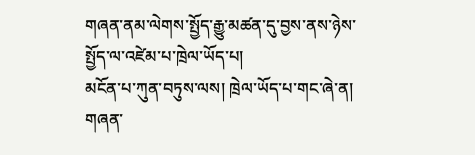གཞན་ནམ་ལེགས་སྤྱོད་རྒྱུ་མཚན་དུ་བྱས་ནས་ཉེས་སྤྱོད་ལ་འཛེམ་པ་ཁྲེལ་ཡོད་པ།
མངོན་པ་ཀུན་བཏུས་ལས། ཁྲེལ་ཡོད་པ་གང་ཞེ་ན། གཞན་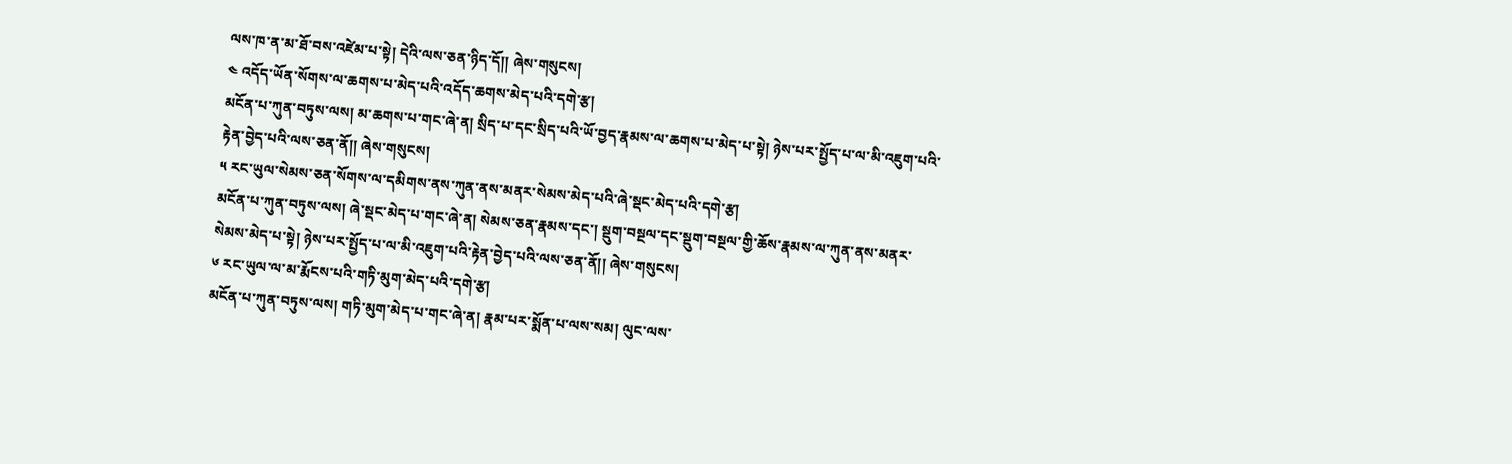ལས་ཁ་ན་མ་ཐོ་བས་འཛེམ་པ་སྟེ། དེའི་ལས་ཅན་ཉིད་དོ།། ཞེས་གསུངས།
༤ འདོད་ཡོན་སོགས་ལ་ཆགས་པ་མེད་པའི་འདོད་ཆགས་མེད་པའི་དགེ་རྩ།
མངོན་པ་ཀུན་བཏུས་ལས། མ་ཆགས་པ་གང་ཞེ་ན། སྲིད་པ་དང་སྲིད་པའི་ཡོ་བྱད་རྣམས་ལ་ཆགས་པ་མེད་པ་སྟེ། ཉེས་པར་སྤྱོད་པ་ལ་མི་འཇུག་པའི་རྟེན་བྱེད་པའི་ལས་ཅན་ནོ།། ཞེས་གསུངས།
༥ རང་ཡུལ་སེམས་ཅན་སོགས་ལ་དམིགས་ནས་ཀུན་ནས་མནར་སེམས་མེད་པའི་ཞེ་སྡང་མེད་པའི་དགེ་རྩ།
མངོན་པ་ཀུན་བཏུས་ལས། ཞེ་སྡང་མེད་པ་གང་ཞེ་ན། སེམས་ཅན་རྣམས་དང་། སྡུག་བསྔལ་དང་སྡུག་བསྔལ་གྱི་ཆོས་རྣམས་ལ་ཀུན་ནས་མནར་སེམས་མེད་པ་སྟེ། ཉེས་པར་སྤྱོད་པ་ལ་མི་འཇུག་པའི་རྟེན་བྱེད་པའི་ལས་ཅན་ནོ།། ཞེས་གསུངས།
༦ རང་ཡུལ་ལ་མ་རྨོངས་པའི་གཏི་མུག་མེད་པའི་དགེ་རྩ།
མངོན་པ་ཀུན་བཏུས་ལས། གཏི་མུག་མེད་པ་གང་ཞེ་ན། རྣམ་པར་སྨོན་པ་ལས་སམ། ལུང་ལས་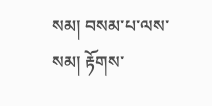སམ། བསམ་པ་ལས་སམ། རྟོགས་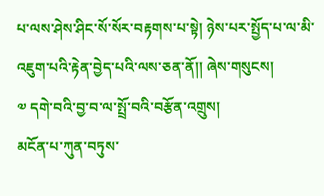པ་ལས་ཤེས་ཤིང་སོ་སོར་བརྟགས་པ་སྟེ། ཉེས་པར་སྤྱོད་པ་ལ་མི་འཇུག་པའི་རྟེན་བྱེད་པའི་ལས་ཅན་ནོ།། ཞེས་གསུངས།
༧ དགེ་བའི་བྱ་བ་ལ་སྤྲོ་བའི་བརྩོན་འགྲུས།
མངོན་པ་ཀུན་བཏུས་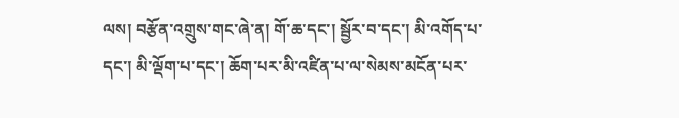ལས། བརྩོན་འགྲུས་གང་ཞེ་ན། གོ་ཆ་དང་། སྦྱོར་བ་དང་། མི་འགོད་པ་དང་། མི་ལྡོག་པ་དང་། ཆོག་པར་མི་འཛིན་པ་ལ་སེམས་མངོན་པར་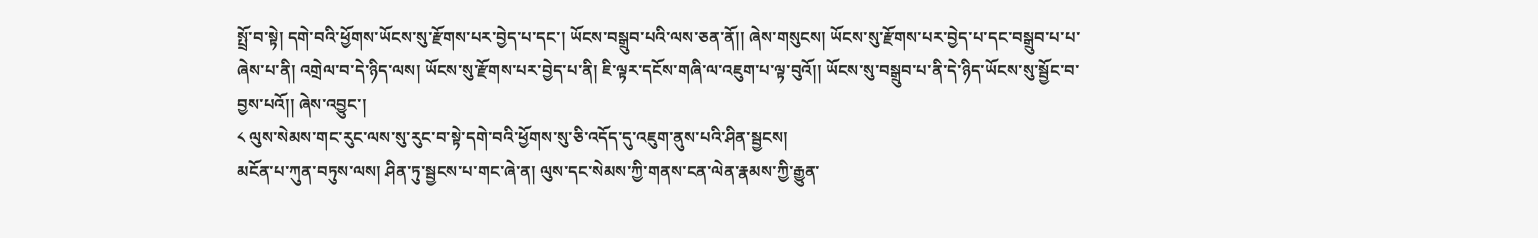སྤྲོ་བ་སྟེ། དགེ་བའི་ཕྱོགས་ཡོངས་སུ་རྫོགས་པར་བྱེད་པ་དང་། ཡོངས་བསྒྲུབ་པའི་ལས་ཅན་ནོ།། ཞེས་གསུངས། ཡོངས་སུ་རྫོགས་པར་བྱེད་པ་དང་བསྒྲུབ་པ་པ་ཞེས་པ་ནི། འགྲེལ་བ་དེ་ཉིད་ལས། ཡོངས་སུ་རྫོགས་པར་བྱེད་པ་ནི། ཇི་ལྟར་དངོས་གཞི་ལ་འཇུག་པ་ལྟ་བུའོ།། ཡོངས་སུ་བསྒྲུབ་པ་ནི་དེ་ཉིད་ཡོངས་སུ་སྦྱོང་བ་བྱས་པའོ།། ཞེས་འབྱུང་།
༨ ལུས་སེམས་གང་རུང་ལས་སུ་རུང་བ་སྟེ་དགེ་བའི་ཕྱོགས་སུ་ཅི་འདོད་དུ་འཇུག་ནུས་པའི་ཤིན་སྦྱངས།
མངོན་པ་ཀུན་བཏུས་ལས། ཤིན་ཏུ་སྦྱངས་པ་གང་ཞེ་ན། ལུས་དང་སེམས་ཀྱི་གནས་ངན་ལེན་རྣམས་ཀྱི་རྒྱུན་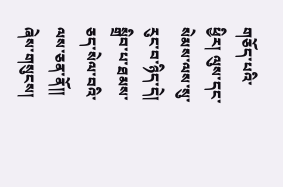གཅོད་པའི་ཕྱིར། ལུས་དང་སེམས་ལས་སུ་རུང་བ་ཉིད་དེ། སྒྲིབ་པ་ཐམས་ཅད་སེལ་བའི་ལས་ཅན་ནོ།། ཞེས་གསུངས།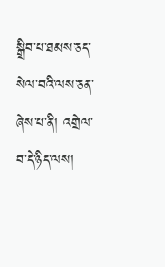སྒྲིབ་པ་ཐམས་ཅད་སེལ་བའི་ལས་ཅན་ཞེས་པ་ནི། འགྲེལ་བ་དེ་ཉིད་ལས།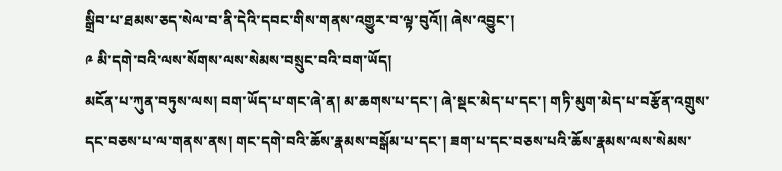སྒྲིབ་པ་ཐམས་ཅད་སེལ་བ་ནི་དེའི་དབང་གིས་གནས་འགྱུར་བ་ལྟ་བུའོ།། ཞེས་འབྱུང་།
༩ མི་དགེ་བའི་ལས་སོགས་ལས་སེམས་བསྲུང་བའི་བག་ཡོད།
མངོན་པ་ཀུན་བཏུས་ལས། བག་ཡོད་པ་གང་ཞེ་ན། མ་ཆགས་པ་དང་། ཞེ་སྡང་མེད་པ་དང་། གཏི་མུག་མེད་པ་བརྩོན་འགྲུས་དང་བཅས་པ་ལ་གནས་ནས། གང་དགེ་བའི་ཆོས་རྣམས་བསྒོམ་པ་དང་། ཟག་པ་དང་བཅས་པའི་ཆོས་རྣམས་ལས་སེམས་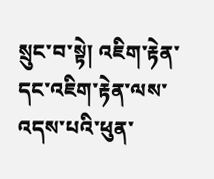སྲུང་བ་སྟེ། འཇིག་རྟེན་དང་འཇིག་རྟེན་ལས་འདས་པའི་ཕུན་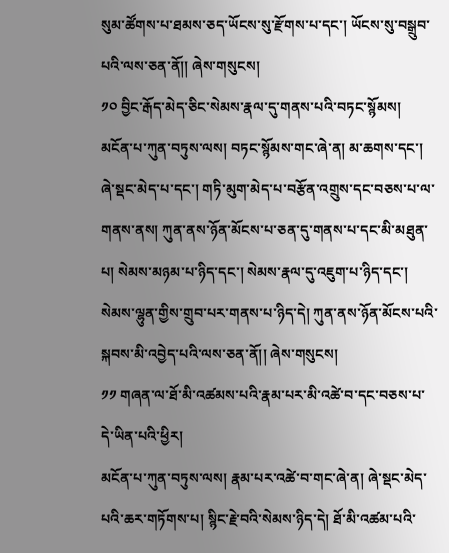སུམ་ཚོགས་པ་ཐམས་ཅད་ཡོངས་སུ་རྫོགས་པ་དང་། ཡོངས་སུ་བསྒྲུབ་པའི་ལས་ཅན་ནོ།། ཞེས་གསུངས།
༡༠ བྱིང་རྒོད་མེད་ཅིང་སེམས་རྣལ་དུ་གནས་པའི་བཏང་སྙོམས།
མངོན་པ་ཀུན་བཏུས་ལས། བཏང་སྙོམས་གང་ཞེ་ན། མ་ཆགས་དང་། ཞེ་སྡང་མེད་པ་དང་། གཏི་མུག་མེད་པ་བརྩོན་འགྲུས་དང་བཅས་པ་ལ་གནས་ནས། ཀུན་ནས་ཉོན་མོངས་པ་ཅན་དུ་གནས་པ་དང་མི་མཐུན་པ། སེམས་མཉམ་པ་ཉིད་དང་། སེམས་རྣལ་དུ་འཇུག་པ་ཉིད་དང་། སེམས་ལྷུན་གྱིས་གྲུབ་པར་གནས་པ་ཉིད་དེ། ཀུན་ནས་ཉོན་མོངས་པའི་སྐབས་མི་འབྱེད་པའི་ལས་ཅན་ནོ།། ཞེས་གསུངས།
༡༡ གཞན་ལ་ཐོ་མི་འཚམས་པའི་རྣམ་པར་མི་འཚེ་བ་དང་བཅས་པ་དེ་ཡིན་པའི་ཕྱིར།
མངོན་པ་ཀུན་བཏུས་ལས། རྣམ་པར་འཚེ་བ་གང་ཞེ་ན། ཞེ་སྡང་མེད་པའི་ཆར་གཏོགས་པ། སྙིང་རྗེ་བའི་སེམས་ཉིད་དེ། ཐོ་མི་འཚམ་པའི་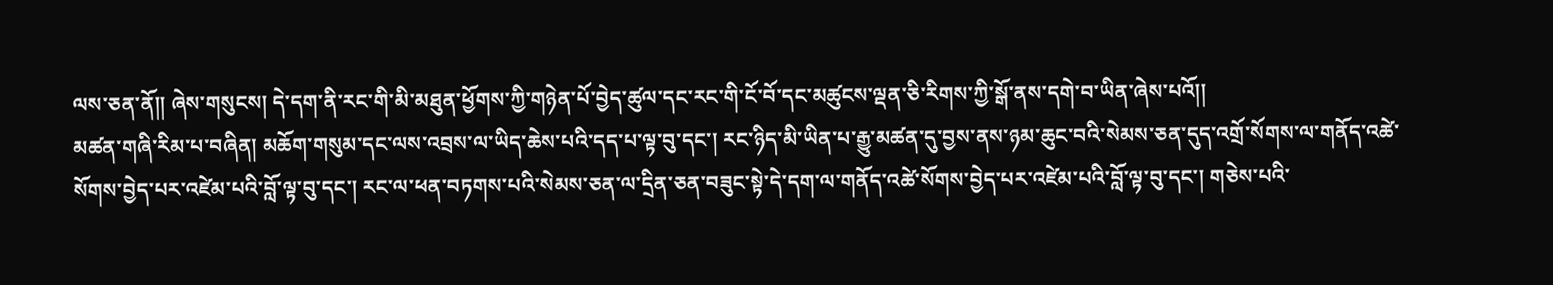ལས་ཅན་ནོ།། ཞེས་གསུངས། དེ་དག་ནི་རང་གི་མི་མཐུན་ཕྱོགས་ཀྱི་གཉེན་པོ་བྱེད་ཚུལ་དང་རང་གི་ངོ་བོ་དང་མཚུངས་ལྡན་ཅི་རིགས་ཀྱི་སྒོ་ནས་དགེ་བ་ཡིན་ཞེས་པའོ།།
མཚན་གཞི་རིམ་པ་བཞིན། མཆོག་གསུམ་དང་ལས་འབྲས་ལ་ཡིད་ཆེས་པའི་དད་པ་ལྟ་བུ་དང་། རང་ཉིད་མི་ཡིན་པ་རྒྱུ་མཚན་དུ་བྱས་ནས་ཉམ་ཆུང་བའི་སེམས་ཅན་དུད་འགྲོ་སོགས་ལ་གནོད་འཚེ་སོགས་བྱེད་པར་འཛེམ་པའི་བློ་ལྟ་བུ་དང་། རང་ལ་ཕན་བཏགས་པའི་སེམས་ཅན་ལ་དྲིན་ཅན་བཟུང་སྟེ་དེ་དག་ལ་གནོད་འཚེ་སོགས་བྱེད་པར་འཛེམ་པའི་བློ་ལྟ་བུ་དང་། གཅེས་པའི་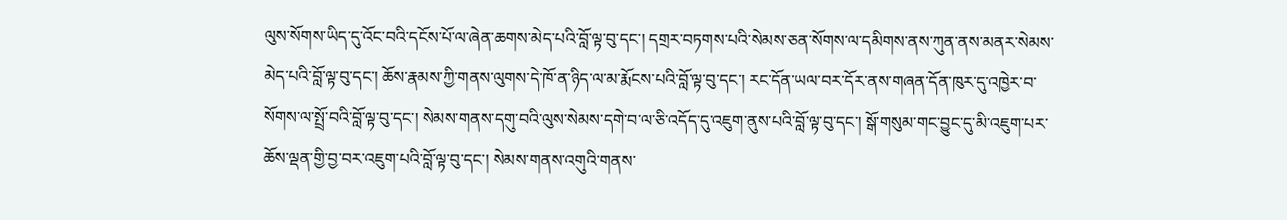ལུས་སོགས་ཡིད་དུ་འོང་བའི་དངོས་པོ་ལ་ཞེན་ཆགས་མེད་པའི་བློ་ལྟ་བུ་དང་། དགྲར་བཏགས་པའི་སེམས་ཅན་སོགས་ལ་དམིགས་ནས་ཀུན་ནས་མནར་སེམས་མེད་པའི་བློ་ལྟ་བུ་དང་། ཆོས་རྣམས་ཀྱི་གནས་ལུགས་དེ་ཁོ་ན་ཉིད་ལ་མ་རྨོངས་པའི་བློ་ལྟ་བུ་དང་། རང་དོན་ཡལ་བར་དོར་ནས་གཞན་དོན་ཁུར་དུ་འཁྱེར་བ་སོགས་ལ་སྤྲོ་བའི་བློ་ལྟ་བུ་དང་། སེམས་གནས་དགུ་བའི་ལུས་སེམས་དགེ་བ་ལ་ཅི་འདོད་དུ་འཇུག་ནུས་པའི་བློ་ལྟ་བུ་དང་། སྒོ་གསུམ་གང་བྱུང་དུ་མི་འཇུག་པར་ཆོས་ལྡན་གྱི་བྱ་བར་འཇུག་པའི་བློ་ལྟ་བུ་དང་། སེམས་གནས་འགུའི་གནས་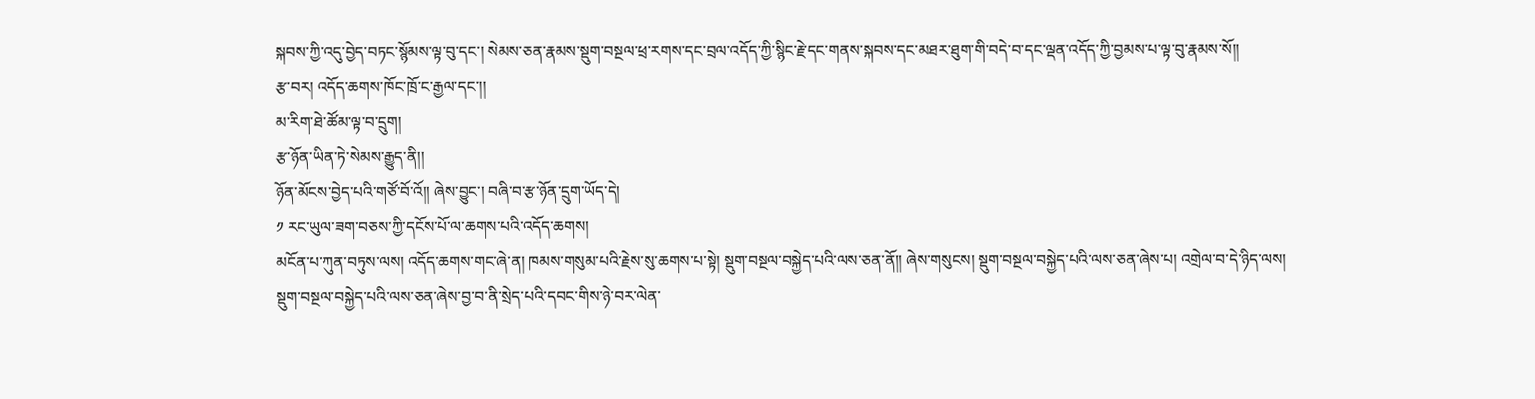སྐབས་ཀྱི་འདུ་བྱེད་བཏང་སྙོམས་ལྟ་བུ་དང་། སེམས་ཅན་རྣམས་སྡུག་བསྔལ་ཕྲ་རགས་དང་བྲལ་འདོད་ཀྱི་སྙིང་རྗེ་དང་གནས་སྐབས་དང་མཐར་ཐུག་གི་བདེ་བ་དང་ལྡན་འདོད་ཀྱི་བྱམས་པ་ལྟ་བུ་རྣམས་སོ།།
རྩ་བར། འདོད་ཆགས་ཁོང་ཁྲོ་ང་རྒྱལ་དང་།།
མ་རིག་ཐེ་ཚོམ་ལྟ་བ་དྲུག།
རྩ་ཉོན་ཡིན་ཏེ་སེམས་རྒྱུད་ནི།།
ཉོན་མོངས་བྱེད་པའི་གཙོ་བོ་འོ།། ཞེས་བྱུང་། བཞི་བ་རྩ་ཉོན་དྲུག་ཡོད་དེ།
༡ རང་ཡུལ་ཟག་བཅས་ཀྱི་དངོས་པོ་ལ་ཆགས་པའི་འདོད་ཆགས།
མངོན་པ་ཀུན་བཏུས་ལས། འདོད་ཆགས་གང་ཞེ་ན། ཁམས་གསུམ་པའི་རྗེས་སུ་ཆགས་པ་སྟེ། སྡུག་བསྔལ་བསྐྱེད་པའི་ལས་ཅན་ནོ།། ཞེས་གསུངས། སྡུག་བསྔལ་བསྐྱེད་པའི་ལས་ཅན་ཞེས་པ། འགྲེལ་བ་དེ་ཉིད་ལས། སྡུག་བསྔལ་བསྐྱེད་པའི་ལས་ཅན་ཞེས་བྱ་བ་ནི་སྲེད་པའི་དབང་གིས་ཉེ་བར་ལེན་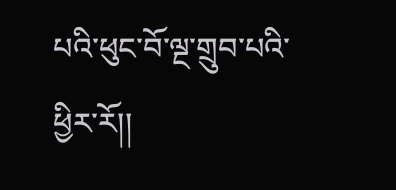པའི་ཕུང་བོ་ལྔ་གྲུབ་པའི་ཕྱིར་རོ།།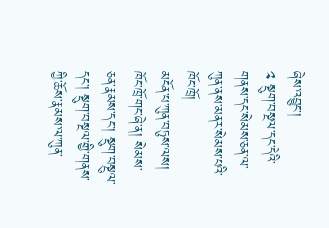ཞེས་འབྱུང་།
༢ སྡུག་བསྔལ་དང་དེའི་གནས་དང་སེམས་ཅན་ལ་ཀུན་ནས་མནར་སེམས་པའི་ཁོང་ཁྲོ།
མངོན་པ་ཀུན་བཏུས་ལས། ཁོང་ཁྲོ་གང་ཞེ་ན། སེམས་ཅན་རྣམས་དང་། སྡུག་བསྔུལ་དང་། སྡུག་བསྔལ་གྱི་གནས་ཀྱི་ཆོས་རྣམས་ལ་ཀུན་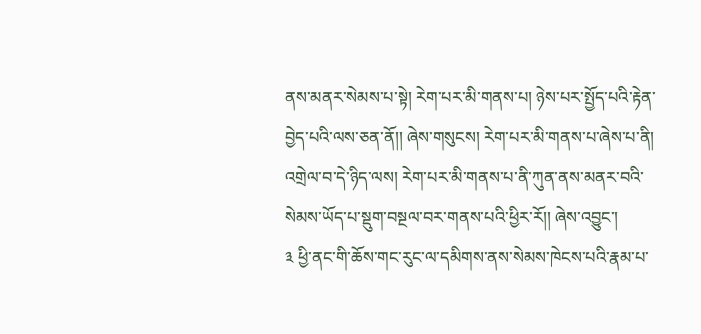ནས་མནར་སེམས་པ་སྟེ། རེག་པར་མི་གནས་པ། ཉེས་པར་སྤྱོད་པའི་རྟེན་བྱེད་པའི་ལས་ཅན་ནོ།། ཞེས་གསུངས། རེག་པར་མི་གནས་པ་ཞེས་པ་ནི། འགྲེལ་བ་དེ་ཉིད་ལས། རེག་པར་མི་གནས་པ་ནི་ཀུན་ནས་མནར་བའི་སེམས་ཡོད་པ་སྡུག་བསྔལ་བར་གནས་པའི་ཕྱིར་རོ།། ཞེས་འབྱུང་།
༣ ཕྱི་ནང་གི་ཆོས་གང་རུང་ལ་དམིགས་ནས་སེམས་ཁེངས་པའི་རྣམ་པ་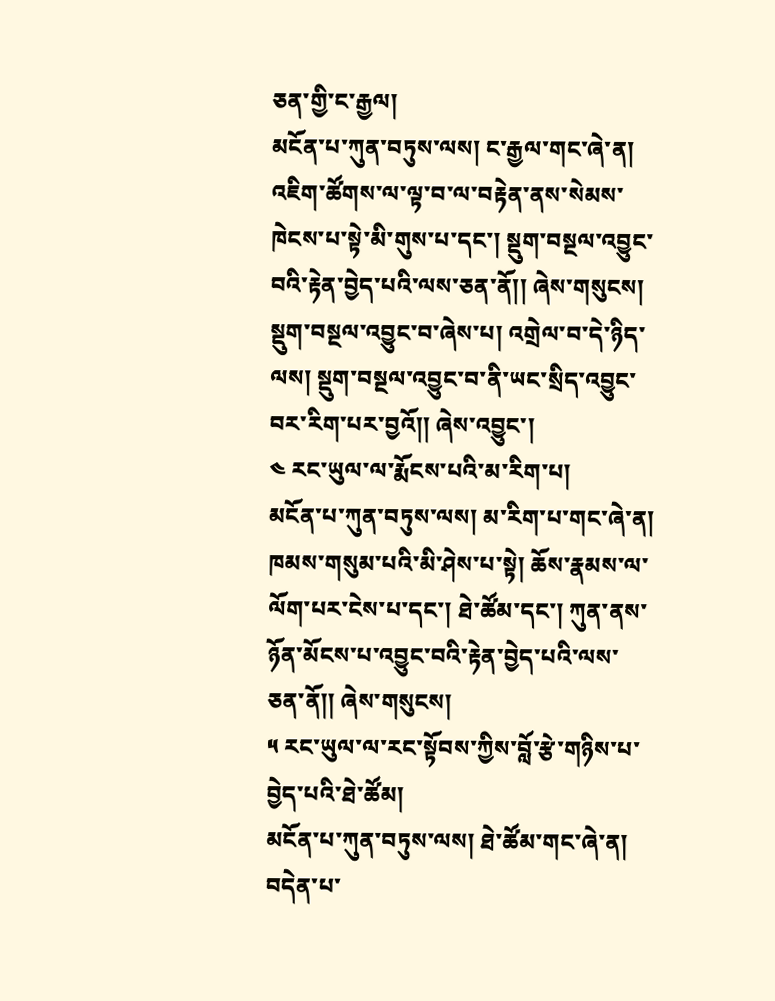ཅན་གྱི་ང་རྒྱལ།
མངོན་པ་ཀུན་བཏུས་ལས། ང་རྒྱལ་གང་ཞེ་ན། འཇིག་ཚོགས་ལ་ལྟ་བ་ལ་བརྟེན་ནས་སེམས་ཁེངས་པ་སྟེ་མི་གུས་པ་དང་། སྡུག་བསྔལ་འབྱུང་བའི་རྟེན་བྱེད་པའི་ལས་ཅན་ནོ།། ཞེས་གསུངས། སྡུག་བསྔལ་འབྱུང་བ་ཞེས་པ། འགྲེལ་བ་དེ་ཉིད་ལས། སྡུག་བསྔལ་འབྱུང་བ་ནི་ཡང་སྲིད་འབྱུང་བར་རིག་པར་བྱའོ།། ཞེས་འབྱུང་།
༤ རང་ཡུལ་ལ་རྨོངས་པའི་མ་རིག་པ།
མངོན་པ་ཀུན་བཏུས་ལས། མ་རིག་པ་གང་ཞེ་ན། ཁམས་གསུམ་པའི་མི་ཤེས་པ་སྟེ། ཆོས་རྣམས་ལ་ལོག་པར་ངེས་པ་དང་། ཐེ་ཚོམ་དང་། ཀུན་ནས་ཉོན་མོངས་པ་འབྱུང་བའི་རྟེན་བྱེད་པའི་ལས་ཅན་ནོ།། ཞེས་གསུངས།
༥ རང་ཡུལ་ལ་རང་སྟོབས་ཀྱིས་བློ་རྩེ་གཉིས་པ་བྱེད་པའི་ཐེ་ཚོམ།
མངོན་པ་ཀུན་བཏུས་ལས། ཐེ་ཚོམ་གང་ཞེ་ན། བདེན་པ་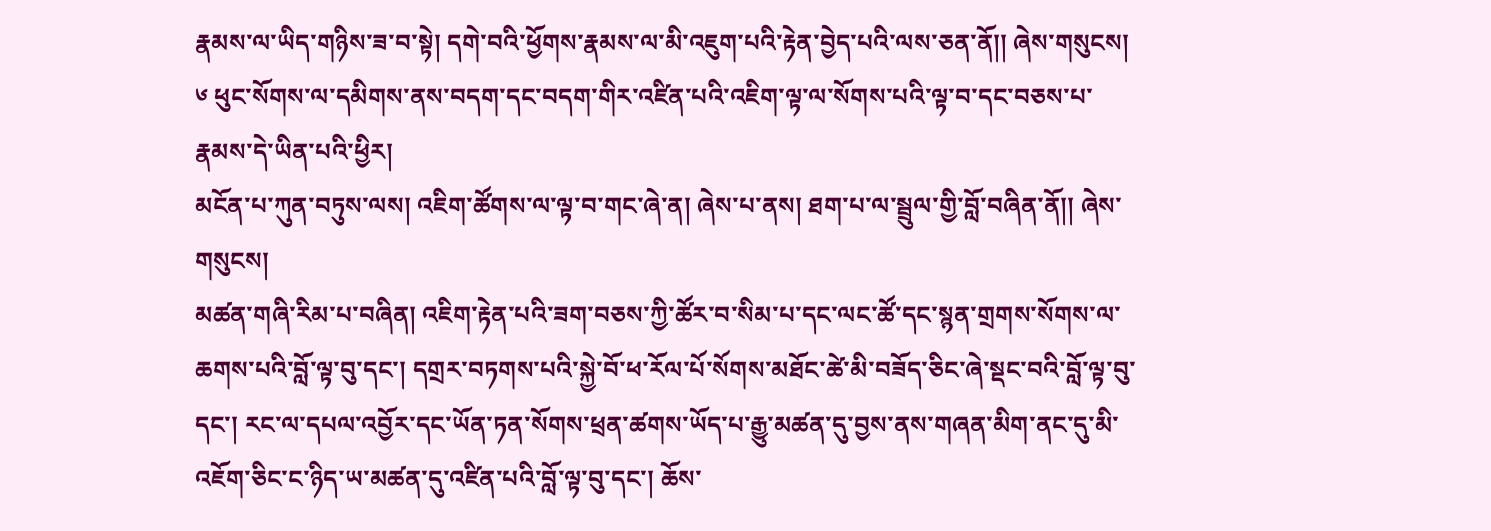རྣམས་ལ་ཡིད་གཉིས་ཟ་བ་སྟེ། དགེ་བའི་ཕྱོགས་རྣམས་ལ་མི་འཇུག་པའི་རྟེན་བྱེད་པའི་ལས་ཅན་ནོ།། ཞེས་གསུངས།
༦ ཕུང་སོགས་ལ་དམིགས་ནས་བདག་དང་བདག་གིར་འཛིན་པའི་འཇིག་ལྟ་ལ་སོགས་པའི་ལྟ་བ་དང་བཅས་པ་རྣམས་དེ་ཡིན་པའི་ཕྱིར།
མངོན་པ་ཀུན་བཏུས་ལས། འཇིག་ཚོགས་ལ་ལྟ་བ་གང་ཞེ་ན། ཞེས་པ་ནས། ཐག་པ་ལ་སྦྲུལ་གྱི་བློ་བཞིན་ནོ།། ཞེས་གསུངས།
མཚན་གཞི་རིམ་པ་བཞིན། འཇིག་རྟེན་པའི་ཟག་བཅས་ཀྱི་ཚོར་བ་སིམ་པ་དང་ལང་ཚོ་དང་སྙན་གྲགས་སོགས་ལ་ཆགས་པའི་བློ་ལྟ་བུ་དང་། དགྲར་བཏགས་པའི་སྐྱེ་བོ་ཕ་རོལ་པོ་སོགས་མཐོང་ཚེ་མི་བཟོད་ཅིང་ཞེ་སྡང་བའི་བློ་ལྟ་བུ་དང་། རང་ལ་དཔལ་འབྱོར་དང་ཡོན་ཏན་སོགས་ཕྲན་ཚགས་ཡོད་པ་རྒྱུ་མཚན་དུ་བྱས་ནས་གཞན་མིག་ནང་དུ་མི་འཇོག་ཅིང་ང་ཉིད་ཡ་མཚན་དུ་འཛིན་པའི་བློ་ལྟ་བུ་དང་། ཆོས་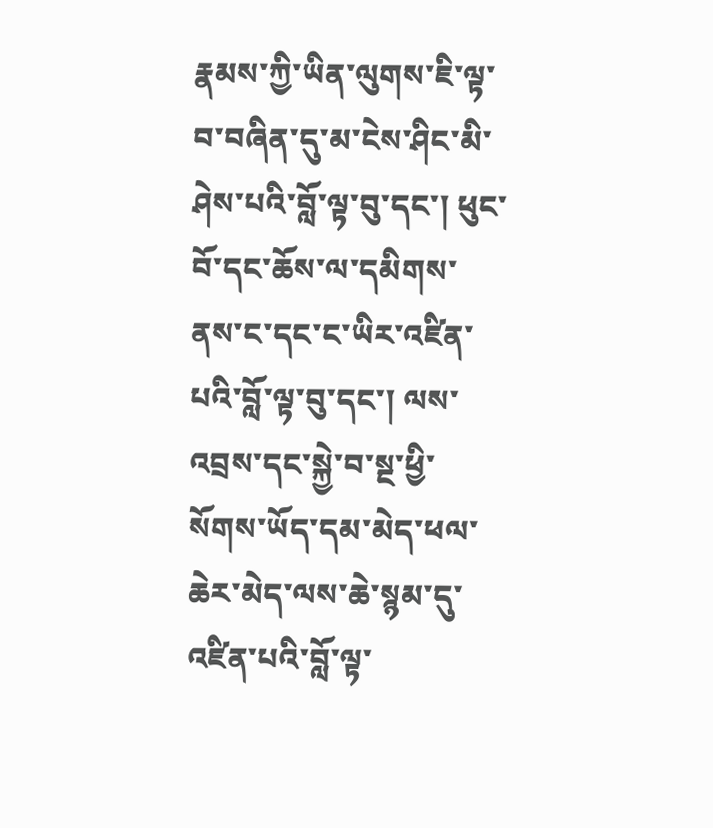རྣམས་ཀྱི་ཡིན་ལུགས་ཇི་ལྟ་བ་བཞིན་དུ་མ་ངེས་ཤིང་མི་ཤེས་པའི་བློ་ལྟ་བུ་དང་། ཕུང་བོ་དང་ཆོས་ལ་དམིགས་ནས་ང་དང་ང་ཡིར་འཛིན་པའི་བློ་ལྟ་བུ་དང་། ལས་འབྲས་དང་སྐྱེ་བ་སྔ་ཕྱི་སོགས་ཡོད་དམ་མེད་ཕལ་ཆེར་མེད་ལས་ཆེ་སྙམ་དུ་འཛིན་པའི་བློ་ལྟ་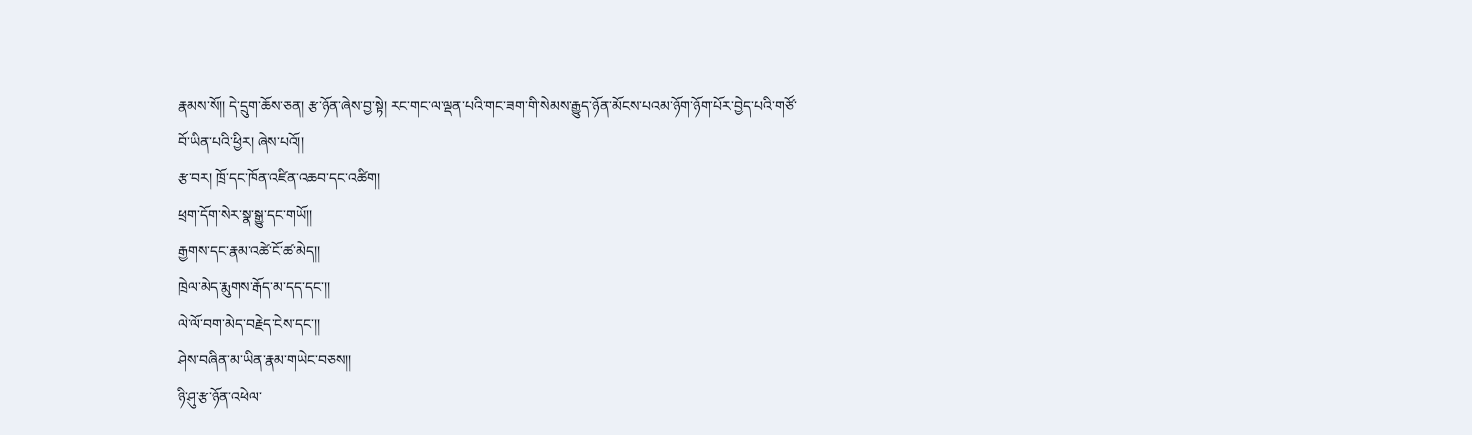རྣམས་སོ།། དེ་དྲུག་ཆོས་ཅན། རྩ་ཉོན་ཞེས་བྱ་སྟེ། རང་གང་ལ་ལྡན་པའི་གང་ཟག་གི་སེམས་རྒྱུད་ཉོན་མོངས་པའམ་ཉོག་ཉོག་པོར་བྱེད་པའི་གཙོ་བོ་ཡིན་པའི་ཕྱིར། ཞེས་པའོ།།
རྩ་བར། ཁྲོ་དང་ཁོན་འཛིན་འཆབ་དང་འཚིག།
ཕྲག་དོག་སེར་སྣ་སྒྱུ་དང་གཡོ།།
རྒྱགས་དང་རྣམ་འཚེ་ངོ་ཚ་མེད།།
ཁྲེལ་མེད་རྨུགས་རྒོད་མ་དད་དང་།།
ལེ་ལོ་བག་མེད་བརྗེད་ངེས་དང་།།
ཤེས་བཞིན་མ་ཡིན་རྣམ་གཡེང་བཅས།།
ཉི་ཤུ་རྩ་ཉོན་འཕེལ་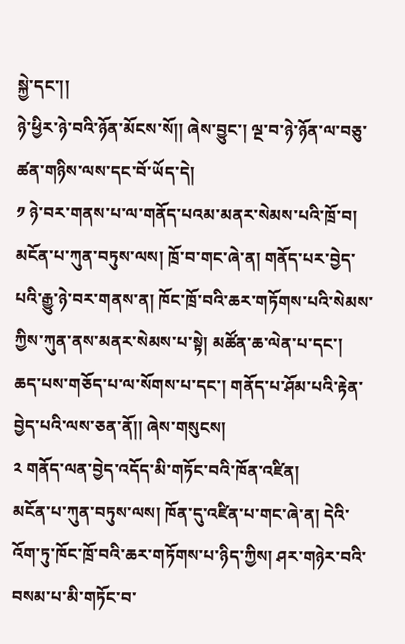སྐྱེ་དང་།།
ཉེ་ཕྱིར་ཉེ་བའི་ཉོན་མོངས་སོ།། ཞེས་བྱུང་། ལྔ་བ་ཉེ་ཉོན་ལ་བཅུ་ཚན་གཉིས་ལས་དང་བོ་ཡོད་དེ།
༡ ཉེ་བར་གནས་པ་ལ་གནོད་པའམ་མནར་སེམས་པའི་ཁྲོ་བ།
མངོན་པ་ཀུན་བཏུས་ལས། ཁྲོ་བ་གང་ཞེ་ན། གནོད་པར་བྱེད་པའི་རྒྱུ་ཉེ་བར་གནས་ན། ཁོང་ཁྲོ་བའི་ཆར་གཏོགས་པའི་སེམས་ཀྱིས་ཀུན་ནས་མནར་སེམས་པ་སྟེ། མཚོན་ཆ་ལེན་པ་དང་། ཆད་པས་གཅོད་པ་ལ་སོགས་པ་དང་། གནོད་པ་ཤོམ་པའི་རྟེན་བྱེད་པའི་ལས་ཅན་ནོ།། ཞེས་གསུངས།
༢ གནོད་ལན་བྱེད་འདོད་མི་གཏོང་བའི་ཁོན་འཛིན།
མངོན་པ་ཀུན་བཏུས་ལས། ཁོན་དུ་འཛིན་པ་གང་ཞེ་ན། དེའི་འོག་ཏུ་ཁོང་ཁྲོ་བའི་ཆར་གཏོགས་པ་ཉིད་ཀྱིས། ཤར་གཉེར་བའི་བསམ་པ་མི་གཏོང་བ་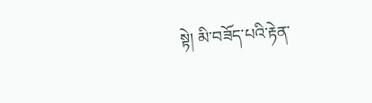སྟེ། མི་བཟོད་པའི་རྟེན་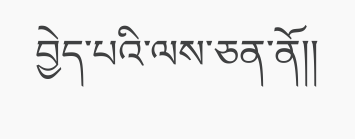བྱེད་པའི་ལས་ཅན་ནོ།།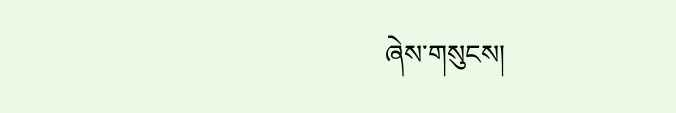ཞེས་གསུངས།